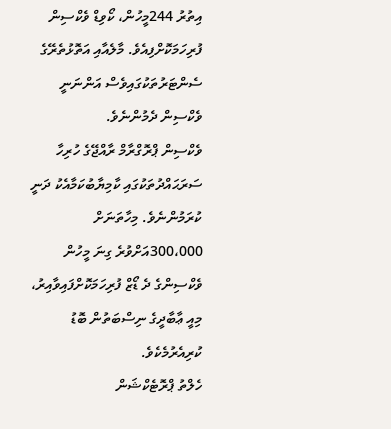އިތުރު 244މީހުން، ކޯވިޑް ވެކްސިން ފުރިހަމަކޮށްފިއެވެ. މާލެއާއި އަތޮޅުތެރޭގެ ސެންޓަރުތަކުގައިވެސް އަންނަނީ ވެކްސިން ދެމުންނެވެ.
ވެކްސިން ޕްރޮގްރާމް ރާއްޖޭގެ ހުރިހާ ސަރަޙައްދުތަކުގައި ކާމިޔާބުކަމާއެކު ދަނީ ކުރަމުންނެވެ. މިހާތަނަށް 300،000އަށްވުރެ ގިނަ މީހުން ވެކްސިންގެ ދެ ޑޯޒް ފުރިހަމަކޮށްފައިވާއިރު، މިއީ ޢާބާދީގެ ނިސްބަތުން ބޮޑު ކުރިއެރުމެކެވެ.
ހެލްތު ޕްރޮޓެކްޝަން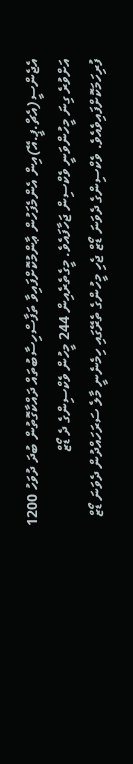އެޖެންސީ(އެޗް.ޕީ.އޭ)އިން އެންމެފަހުން ޢާންމުކޮށްފައިވާ ތަފާސްހިސާބުތައް ދައްކާގޮތުން ބުދަ ދުވަހު 1200 އަށްވުރެ ގިނަ މީހުންވަނީ ވެކްސިން ޖަހާފައެވެ. މީގެތެރެއިން 244 މީހުން ވެކްސިންގެ ދެ ޑޯޒް ފުރިހަމަކޮށްފައިވެއެވެ. ވެކްސިންގެ ދެވަނަ ޑޯޒް ޖެހި މީހުންގެ ތެރޭގައި ހިމެނެނީ މާލެ ސަރަހައްދުން ދެވަނަ ޑޯޒް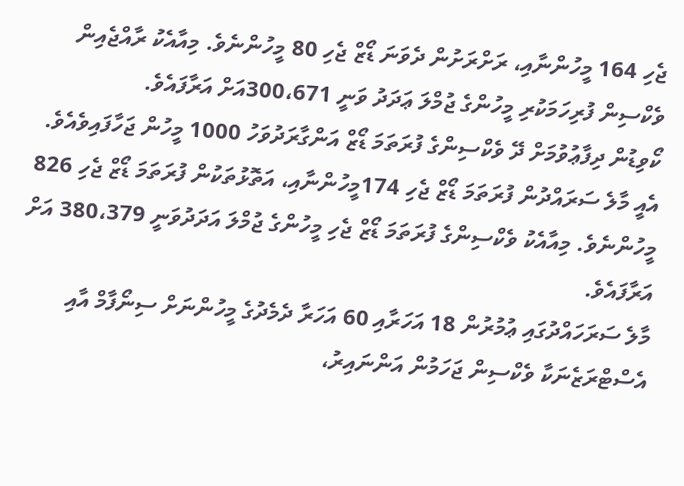ޖެހި 164 މީހުންނާއި، ރަށްރަށުން ދެވަނަ ޑޯޒް ޖެހި 80 މީހުންނެވެ. މިއާއެކު ރާއްޖެއިން ވެކްސިން ފުރިހަމަކުރި މީހުންގެ ޖުމްލަ ޢަދަދު ވަނީ 300،671އަށް އަރާފައެވެ.
ކޯވިޑުން ދިފާޢުވުމަށް ދޭ ވެކްސިންގެ ފުރަތަމަ ޑޯޒް އަންގާރަދުވަހު 1000 މީހުން ޖަހާފައިވެއެވެ. އެއީ މާލެ ސަރައްދުން ފުރަތަމަ ޑޯޒް ޖެހި 174މީހުންނާއި، އަތޮޅުތަކުން ފުރަތަމަ ޑޯޒް ޖެހި 826 މީހުންނެވެ. މިއާއެކު ވެކްސިންގެ ފުރަތަމަ ޑޯޒް ޖެހި މީހުންގެ ޖުމްލަ އަދަދުވަނީ 380،379 އަށް އަރާފައެވެ.
މާލެ ސަރަހައްދުގައި ޢުމުރުން 18 އަހަރާއި 60 އަހަރާ ދެމެދުގެ މީހުންނަށް ސިނޯފާމް އާއި އެސްޓްރަޒެނަކާ ވެކްސިން ޖަހަމުން އަންނައިރު،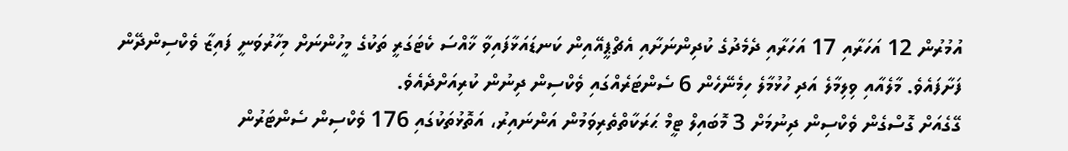އުމުރުން 12 އަހަރާއި 17 އަހަރާއި ދެމެދުގެ ކުދިންނަށާއި އެޗްޕީއޭއިން ކަނޑައަޅާފައިވާ ޚާއްސަ ކެޓަގަރީ ތަކުގެ މީހުންނަށް މިހާރުވަނީ ފައިޒާ ވެކްސިންދޭން ފަށާފައެވެ. މާލެއާއި ވިލިމާލެ އަދި ހުޅުމާލެ ހިމެނޭހެން 6 ސެންޓަރެއްގައި ވެކްސިން ދިނުން ކުރިއަށްދެއެވެ.
ގޭގެއަށް ގޮސްގެން ވެކްސިން ދިނުމަށް 3 މޮބައިލް ޓީމް ޙަރަކާތްތެރިވަމުން އަންނައިރު، އަތޮޅުތަކުގައި 176 ވެކްސިން ސެންޓަރުން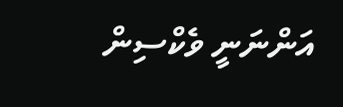އަންނަނީ ވެކްސިން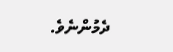ދެމުންނެވެ.